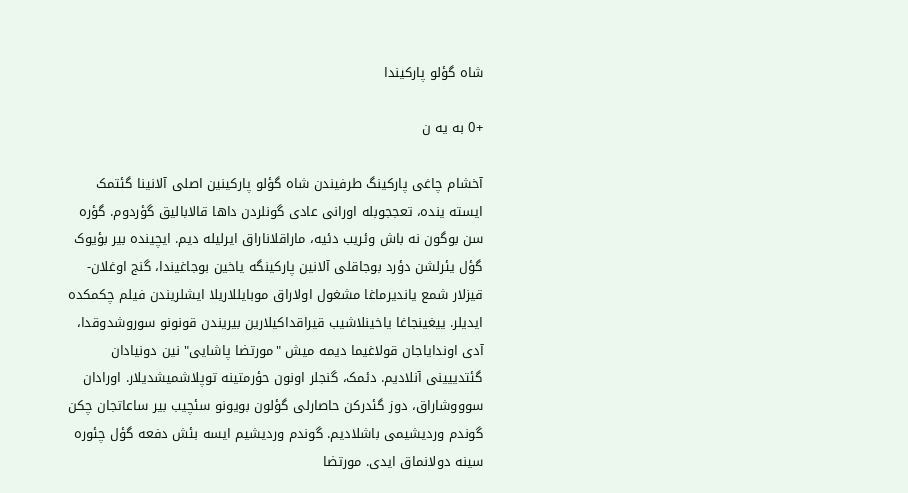شاه گؤلو پارکیندا

+0 به یه ن

آخشام چاغی پارکینگ طرفیندن شاه گؤلو پارکینین اصلی آلانینا گئتمک ایسته ینده، تعججوبله اورانی عادی گونلردن داها قالابالیق گؤردوم. گؤره سن بوگون نه باش وئریب دئیه، ماراقلاناراق ایرلیله دیم. ایچینده بیر بؤیوک گؤل یئرلشن دؤرد بوجاقلی آلانین پارکینگه یاخین بوجاغیندا، گنج اوغلان-قیزلار شمع یاندیرماغا مشغول اولاراق موبایللاریلا ایشلریندن فیلم چکمکده ایدیلر. ییغینجاغا یاخینلاشیب قیراقداکیلارین بیریندن قونونو سوروشدوقدا، آدی اوندایاجان قولاغیما دیمه میش "مورتضا پاشایی" نین دونیادان گئتدییینی آنلادیم. دئمک، گنجلر اونون حؤرمتینه توپلاشمیشدیلار. اورادان سوووشاراق، دوز گئدرکن حاصارلی گؤلون بویونو سئچیب بیر ساعاتجان چکن گوندم وردیشیمی باشلادیم. گوندم وردیشیم ایسه بئش دفعه گؤل چئوره سینه دولانماق ایدی. مورتضا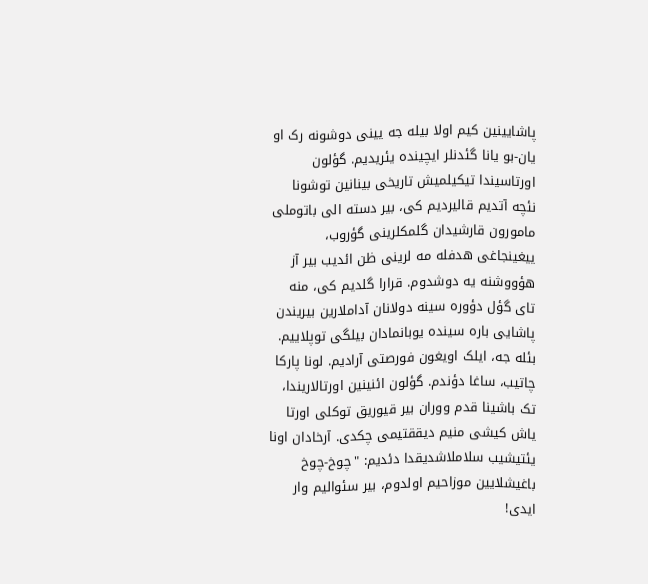پاشایینین کیم اولا بیله جه یینی دوشونه رک او یان-بو یانا گئدنلر ایچینده یئریدیم. گؤلون اورتاسیندا تیکیلمیش تاریخی بینانین توشونا نئچه آتدیم قالیردیم کی، بیر دسته الی باتوملی مامورون قارشیدان گلمکلرینی گؤروب، ییغینجاغی هدفله مه لرینی ظن ائدیب بیر آز هؤووشنه یه دوشدوم. قرارا گلدیم کی، منه تای گؤل دؤوره سینه دولانان آداملارین بیریندن پاشایی باره سینده یوبانمادان بیلگی توپلاییم. بئله جه، ایلک اویغون فورصتی آرادیم. لونا پارکا چاتیب، ساغا دؤندم. گؤلون ائنینین اورتالاریندا، تک باشینا قدم ووران بیر قیوریق توکلی اورتا یاش کیشی منیم دیققتیمی چکدی. آرخادان اونا یئتیشیب سلاملاشدیقدا دئدیم: "چوخ-چوخ باغیشلایین موزاحیم اولدوم، بیر سئوالیم وار ایدی!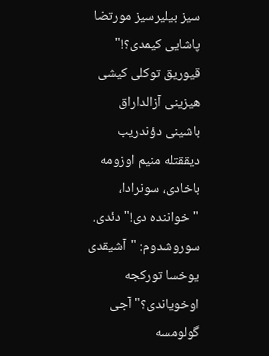سیز بیلیرسیز مورتضا پاشایی کیمدی؟!" قیوریق توکلی کیشی هیزینی آزالداراق باشینی دؤندریب دیققتله منیم اوزومه باخادی، سونرادا، "خواننده دی!" دئدی. سوروشدوم: "آشیقدی یوخسا تورکجه اوخویاندی؟" آجی گولومسه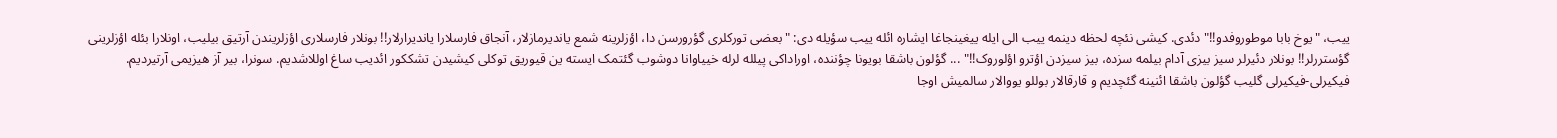ییب، "یوخ بابا موطوروفدو!!" دئدی. کیشی نئچه لحظه دینمه ییب الی ایله ییغینجاغا ایشاره ائله ییب سؤیله دی: "بعضی تورکلری گؤرورسن دا، اؤزلرینه شمع یاندیرمازلار، آنجاق فارسلارا یاندیرارلار!! بونلار فارسلاری اؤزلریندن آرتیق بیلیب، اونلارا بئله اؤزلرینی گؤستررلر!! بونلار دئیرلر سیز بیزی آدام بیلمه سزده، بیز سیزدن اؤترو اؤلوروک!!" ... گؤلون باشقا بویونا چؤننده، اوراداکی پیلله لرله خییاوانا دوشوب گئتمک ایسته ین قیوریق توکلی کیشیدن تشککور ائدیب ساغ اوللاشدیم. سونرا، بیر آز هیزیمی آرتیردیم. فیکیرلی-فیکیرلی گلیب گؤلون باشقا ائنینه گئچدیم و قارقالار بوللو یووالار سالمیش اوجا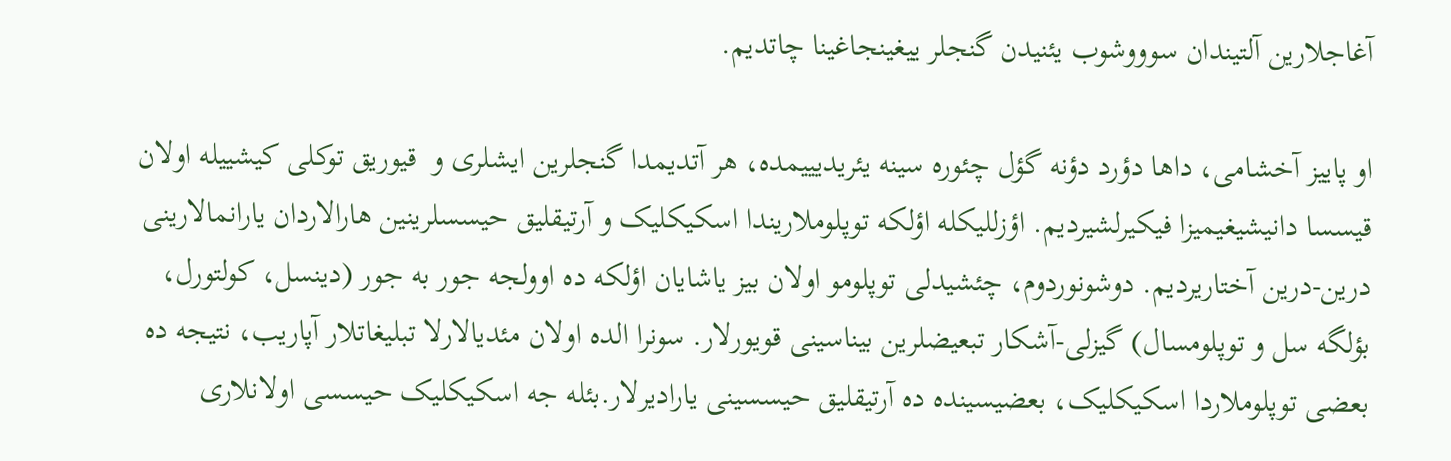آغاجلارین آلتیندان سوووشوب یئنیدن گنجلر ییغینجاغینا چاتدیم.

او پاییز آخشامی، داها دؤرد دؤنه گؤل چئوره سینه یئریدیییمده، هر آتدیمدا گنجلرین ایشلری و  قیوریق توکلی کیشییله اولان قیسسا دانیشیغیمیزا فیکیرلشیردیم. اؤزللیکله اؤلکه توپلوملاریندا اسکیکلیک و آرتیقلیق حیسسلرینین هارالاردان یارانمالارینی درین-درین آختاریردیم. دوشونوردوم، چئشیدلی توپلومو اولان بیز یاشایان اؤلکه ده اوولجه جور به جور (دینسل، کولتورل، بؤلگه سل و توپلومسال) گیزلی-آشکار تبعیضلرین بیناسینی قویورلار. سونرا الده اولان مئدیالارلا تبلیغاتلار آپاریب، نتیجه ده بعضی توپلوملاردا اسکیکلیک، بعضیسینده ده آرتیقلیق حیسسینی یارادیرلار.بئله جه اسکیکلیک حیسسی اولانلاری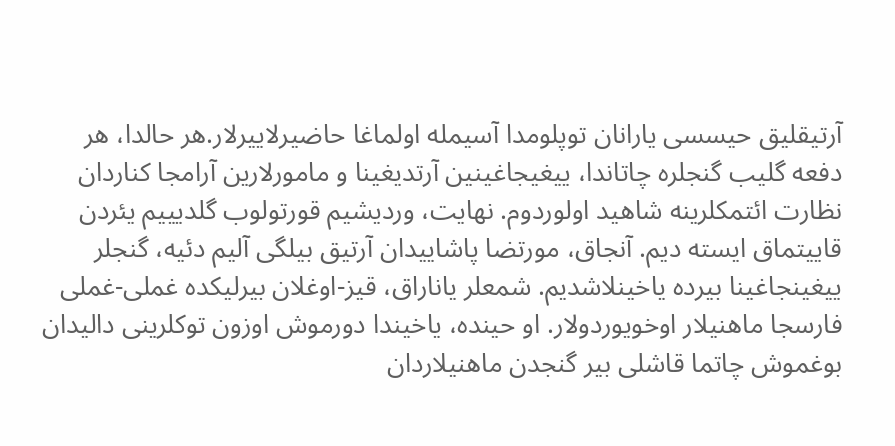آرتیقلیق حیسسی یارانان توپلومدا آسیمله اولماغا حاضیرلاییرلار.هر حالدا، هر دفعه گلیب گنجلره چاتاندا، ییغیجاغینین آرتدیغینا و مامورلارین آرامجا کناردان نظارت ائتمکلرینه شاهید اولوردوم. نهایت، وردیشیم قورتولوب گلدیییم یئردن قاییتماق ایسته دیم. آنجاق، مورتضا پاشاییدان آرتیق بیلگی آلیم دئیه، گنجلر ییغینجاغینا بیرده یاخینلاشدیم. شمعلر یاناراق، قیز-اوغلان بیرلیکده غملی-غملی فارسجا ماهنیلار اوخویوردولار. او حینده، یاخیندا دورموش اوزون توکلرینی دالیدان بوغموش چاتما قاشلی بیر گنجدن ماهنیلاردان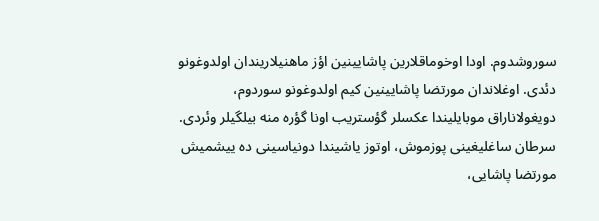سوروشدوم. اودا اوخوماقلارین پاشایینین اؤز ماهنیلاریندان اولدوغونو دئدی. اوغلاندان مورتضا پاشایینین کیم اولدوغونو سوردوم، دویغولاناراق موبایلیندا عکسلر گؤستریب اونا گؤره منه بیلگیلر وئردی. سرطان ساغلیغینی پوزموش، اوتوز یاشیندا دونیاسینی ده ییشمیش مورتضا پاشایی،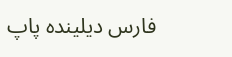فارس دیلینده پاپ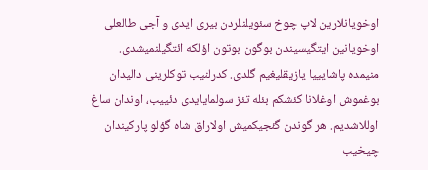اوخویانلارین لاپ چوخ سئویلنلردن بیری ایدی و آجی طالعلی اوخویانین ایتگیسیندن بوگون بوتون اؤلکه ائتگیلنمیشدی. منیمده پاشایییا یازیقلیغیم گلدی. کدرلنیب توکلرینی دالیدان بوغموش اوغلانا کئشکم بئله تئز سولمایایدی دئییب، اوندان ساغ اوللاشدیم. هر گوندن گئجیکمیش اولاراق شاه گؤلو پارکیندان چیخیب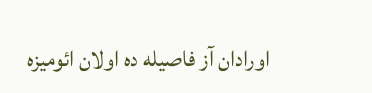اورادان آز فاصیله ده اولان ائومیزه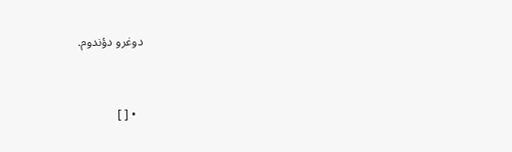دوغرو دؤندوم.



  • [ ]